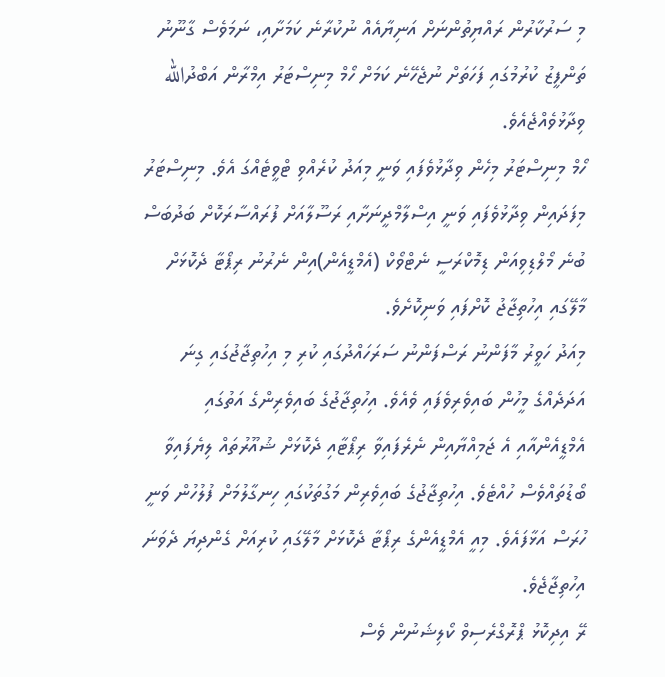މި ސަރުކާރުން ރައްޔިތުންނަށް އަނިޔާއެއް ނުކުރާނެ ކަމަށާއި، ނަމަވެސް ގާނޫނު ތަންފީޒު ކުރުމުގައި ފަހަތަށް ނުޖެހޭނެ ކަމަށް ހޯމް މިނިސްޓަރު އިމްރާން އަބްދުالله ވިދާޅުވެއްޖެއެވެ.
ހޯމް މިނިސްޓަރު މިހެން ވިދާޅުވެފައި ވަނީ މިއަދު ކުރެއްވި ޓްވީޓެއްގަ އެވެ. މިނިސްޓަރު މިފަދައިން ވިދާޅުވެފައި ވަނީ އިސްލާމްދީނަށާއި ރަސޫލާއަށް ފުރައްސާރަކޮށް ބަދުބަސް ބުނެ މޯލްޑިވިއަން ޑިމޮކްރަސީ ނެޓްވޯކް (އެމްޑީއެން)އިން ނެރުނު ރިޕޯޓާ ދެކޮޅަށް މާލޭގައި އިހުތިޖާޖު ކޮށްފައި ވަނިކޮށެވެ.
މިއަދު ހަވީރު މާފަންނު ރަސްފަންނު ސަރަހައްދުގައި ކުރި މި އިހުތިޖާޖުގައި ގިނަ އަދަދެއްގެ މީހުން ބައިވެރިވެފައި ވެއެވެ. އިހުތިޖާޖުގެ ބައިވެރިންގެ އަތުގައި އެމްޑީއެންއާއި އެ ޖަމިއްޔާއިން ނެރެފައިވާ ރިޕޯޓާއި ދެކޮޅަށް ޝުއޫރުތައް ލިޔެފައިވާ ބޯޑުތައްވެސް ހުއްޓެވެ. އިހުތިޖާޖުގެ ބައިވެރިން މަގުތަކުގައި ހިނގާލުމަށް ފުލުހުން ވަނީ ހުރަސް އަޅާފައެވެ. މިއީ އެމްޑީއެންގެ ރިޕޯޓާ ދެކޮޅަށް މާލޭގައި ކުރިއަށް ގެންދިޔަ ދެވަނަ އިހުތިޖާޖެވެ.
ރޭ އިދިކޮޅު ޕްރޮގްރެސިވް ކޯލިޝަނުން ވެސް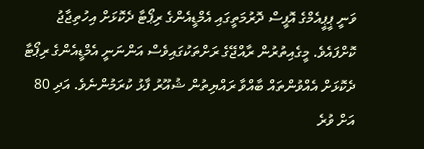ވަނީ ޕީޕީއެމްގެ އޮފީސް ދޮރުމަތީގައި އެމްޑީއެންގެ ރިޕޯޓާ ދެކޮޅަށް އިހުތިޖާޖު ކޮށްފައެވެ. މީގެއިތުރުން ރާއްޖޭގެ ރަށްތަކުގައިވެސް އަންނަނީ އެމްޑީއެންގެ ރިޕޯޓާ ދެކޮޅަށް އެއްވުންތައް ބާއްވާ ރައްޔިތުން ޝުއޫރު ފާޅު ކުރަމުންނެވެ. އަދި 80 އަށް ވުރެ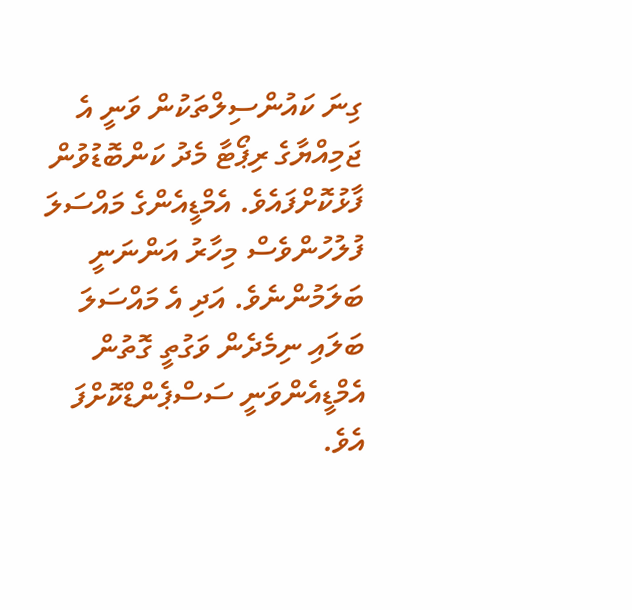ގިނަ ކައުންސިލްތަކުން ވަނީ އެ ޖަމިއްޔާގެ ރިޕޯޓާ މެދު ކަންބޮޑުވުން ފާޅުކޮށްފައެވެ. އެމްޑީއެންގެ މައްސަލަ ފުލުހުންވެސް މިހާރު އަންނަނީ ބަލަމުންނެވެ. އަދި އެ މައްސަލަ ބަލައި ނިމެދެން ވަގުތީ ގޮތުން އެމްޑީއެންވަނީ ސަސްޕެންޑްކޮށްފަ އެވެ.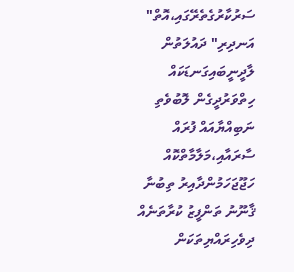ސަރުކާރުގެތެރޭގައި،އޮތް" އަނދިރި" ދައުލަތުން ލާދީނީބައިގަނޑަކައް ހިތްވަރުދީގެން ލޮބުވެތި ނަބިއްޔާއައް ފުރައް ސާރައާއި،މަލާމާތްކޮއް ހަޖޫޖަހަމުންދާއިރު ތިބުނާ ޤާނޫނު ތަންފީޒު ކުރާތަނެއް ދިވެހިރައްޔިތަކަން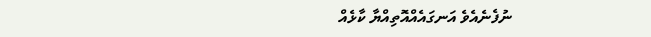ނުފެނެއެވެ އަނގައެއްއޮތިއްޔާ ކާޅެއް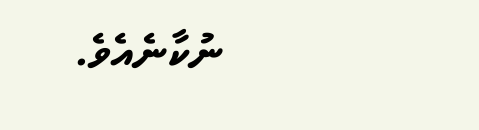ނުކާނެއެވެ.